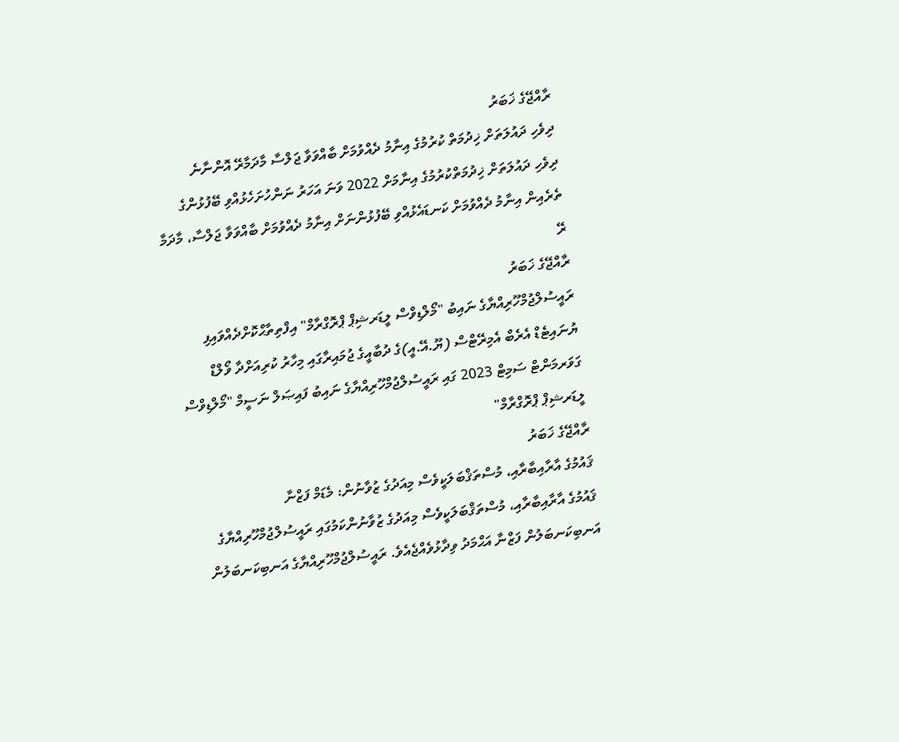ރާއްޖޭގެ ޚަބަރު
ދިވެހި ދައުލަތަށް ޚިދުމަތް ކުރުމުގެ އިނާމު ދެއްވުމަށް ބާއްވަވާ ޖަލްސާ މާދަމާރޭ އޮންނާނެ
ދިވެހި ދައުލަތަށް ޚިދުމަތްކުރުމުގެ އިނާމަށް 2022 ވަނަ އަހަރު ނަންހުށަހެޅުއްވި ބޭފުޅުންގެ ތެރެއިން އިނާމު ދެއްވުމަށް ކަނޑައެޅުއްވި ބޭފުޅުންނަށް އިނާމު ދެއްވުމަށް ބާއްވަވާ ޖަލްސާ، މާދަމާ ރޭ
ރާއްޖޭގެ ޚަބަރު
ރައީސުލްޖުމްހޫރިއްޔާގެ ނައިބު "މޯލްޑިވްސް ލީޑަރޝިޕް ޕްރޮގްރާމް" އިފްތިތާޙްކޮށްދެއްވައިފި
ޔުނައިޓެޑް އެރެބް އެމިރޭޓްސް (ޔޫ.އޭ.އީ)ގެ ދުބާއީގެ ޖުމައިރާގައި މިހާރު ކުރިއަށްދާ ވޯލްޑް ގަވަރމަންޓް ސަމިޓް 2023 ގައި ރައީސުލްޖުމްހޫރިއްޔާގެ ނައިބު ފައިޞަލް ނަސީމް "މޯލްޑިވްސް ލީޑަރޝިޕް ޕްރޮގްރާމް"
ރާއްޖޭގެ ޚަބަރު
ޤައުމުގެ އާރާއިބާރާއި، މުސްތަޤްބަލަކީވެސް މިއަދުގެ ޒުވާނުން: މެޑަމް ފަޒްނާ
ޤައުމުގެ އާރާއިބާރާއި، މުސްތަޤްބަލަކީވެސް މިއަދުގެ ޒުވާނުންކަމުގައި ރައީސުލްޖުމްހޫރިއްޔާގެ އަނބިކަނބަލުން ފަޒްނާ އަޙްމަދު ވިދާޅުވެއްޖެއެވެ. ރައީސުލްޖުމްހޫރިއްޔާގެ އަނބިކަނބަލުން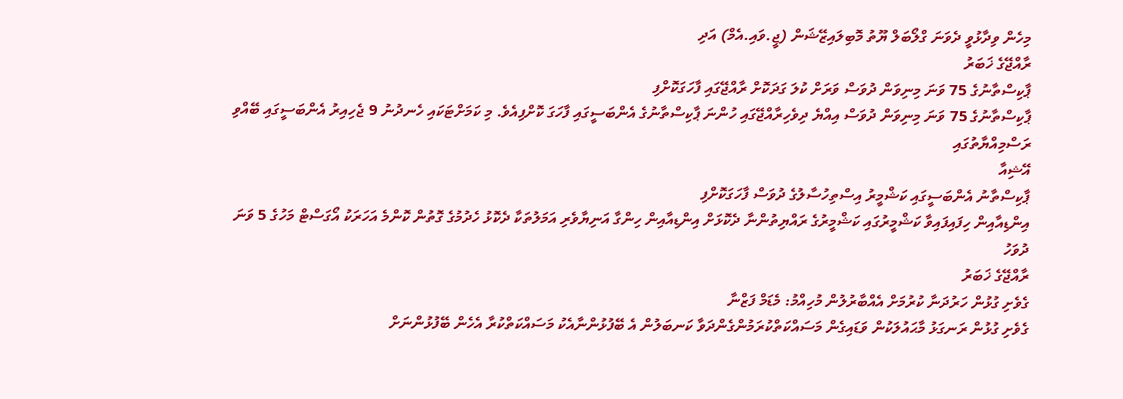މިހެން ވިދާޅުވީ ދެވަނަ ގްލޯބަލް ޔޫތު މޮބިލައިޒޭޝަން (ޖީ.ވައި.އެމް) އަދި
ރާއްޖޭގެ ޚަބަރު
ޕާކިސްތާނުގެ 75 ވަނަ މިނިވަން ދުވަސް ވަރަށް ކުލަ ގަދަކޮށް ރާއްޖޭގައި ފާހަގަކޮށްފި
ޕާކިސްތާނުގެ 75 ވަނަ މިނިވަން ދުވަސް އިއްޔެ ދިވެހިރާއްޖޭގައި ހުންނަ ޕާކިސްތާނުގެ އެންބަސީގައި ފާހަގަ ކޮށްފިއެވެ. މި ކަމަށްޓަކައި ހެނދުނު 9 ޖެހިއިރު އެންބަސީގައި ބޭއްވި ރަސްމިއްޔާތުގައި
އޭޝިއާ
ޕާކިސްތާނު އެންބަސީގައި ކަޝްމީރު އިސްތިހުސާލުގެ ދުވަސް ފާހަގަކޮށްފި
އިންޑިއާއިން ހިފައިފައިވާ ކަޝްމީރުގައި ކަޝްމީރުގެ ރައްޔިތުންނާ ދެކޮޅަށް އިންޑިއާއިން ހިންގާ އަނިޔާވެރި އަމަލުތަކާ ދެކޮޅު ހެދުމުގެ ގޮތުން ކޮންމެ އަހަރަކު އޯގަސްޓް މަހުގެ 5 ވަނަ ދުވަހު
ރާއްޖޭގެ ޚަބަރު
ގެވެށި ގުޅުން ހަރުދަނާ ކުރުމަށް އެއްބާރުލުން މުހިއްމު: މެޑަމް ފަޒްނާ
ގެވެށި ގުޅުން ރަނގަޅު މާޙައުލަކުން ވަޑައިގެން މަސައްކަތްކުރަމުންގެންދަވާ ކަނބަލުން އެ ބޭފުޅުންނާއެކު މަސައްކަތްކުރާ އެހެން ބޭފުޅުންނަށް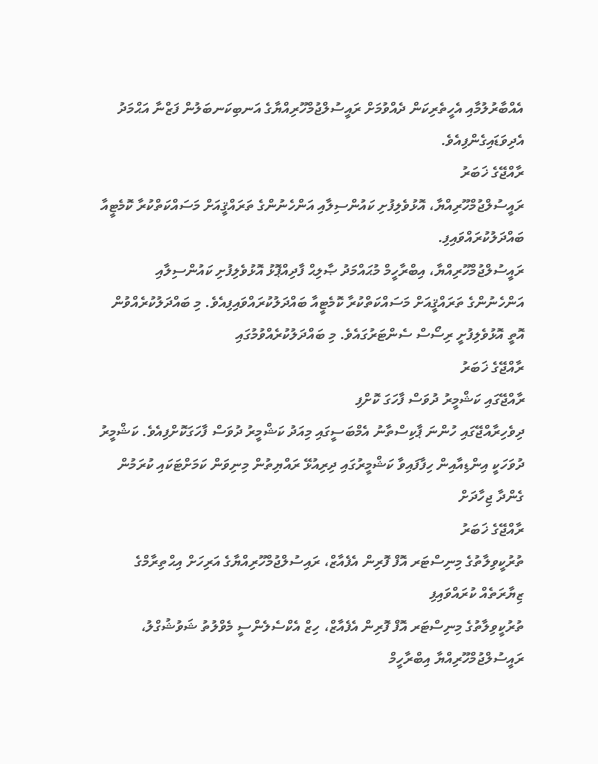އެއްބާރުލުމާއި އެހީތެރިކަން ދެއްވުމަށް ރައީސުލްޖުމްހޫރިއްޔާގެ އަނބިކަނބަލުން ފަޒްނާ އަޙްމަދު އެދިވަޑައިގެންފިއެވެ.
ރާއްޖޭގެ ޚަބަރު
ރައީސުލްޖުމްހޫރިއްޔާ، އޮޅުވެލިފުށި ކައުންސިލާއި އަންހެނުންގެ ތަރައްޤީއަށް މަސައްކަތްކުރާ ކޮމެޓީއާ ބައްދަލުކުރައްވައިފި.
ރައީސުލްޖުމްހޫރިއްޔާ، އިބްރާހީމް މުޙައްމަދު ޞާލިޙް ފާދިއްޕޮޅު އޮޅުވެލިފުށި ކައުންސިލާއި އަންހެނުންގެ ތަރައްޤީއަށް މަސައްކަތްކުރާ ކޮމެޓީއާ ބައްދަލުކުރައްވައިފިއެވެ. މި ބައްދަލުކުރެއްވުން އޮތީ އޮޅުވެލިފުށީ ރިސޯސް ސެންޓަރުގައެވެ. މި ބައްދަލުކުރެއްވުމުގައި
ރާއްޖޭގެ ޚަބަރު
ރާއްޖޭގައި ކަޝްމީރު ދުވަސް ފާހަގަ ކޮށްފި
ދިވެހިރާއްޖޭގައި ހުންނަ ޕާކިސްތާނު އެމްބަސީގައި މިއަދު ކަޝްމީރު ދުވަސް ފާހަގަކޮށްފިއެވެ. ކަޝްމީރު ދުވަހަކީ އިންޑިއާއިން ހިފާފައިވާ ކަޝްމީރުގައި ދިރިއުޅޭ ރައްޔިތުން މިނިވަން ކަމަށްޓަކައި ކުރަމުން ގެންދާ ޖިހާދަށް
ރާއްޖޭގެ ޚަބަރު
ތުރުކީވިލާތުގެ މިނިސްޓަރ އޮފް ފޮރިން އެފެއާޒް، ރައިސުލްޖުމްހޫރިއްޔާގެ އަރިހަށް އިޙްތިރާމްގެ ޒިޔާރަތެއް ކުރައްވައިފި
ތުރުކީވިލާތުގެ މިނިސްޓަރ އޮފް ފޮރިން އެފެއާޒް، ހިޒް އެކްސެލެންސީ މެވްލުތު ޝަވުޝުގްލު، ރައީސުލްޖުމްހޫރިއްޔާ އިބްރާހީމް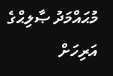މުޙައްމަދު ޞާލިޙްގެ އަރިހަށް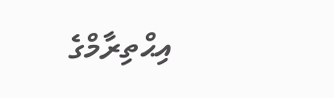އިޙްތިރާމްގެ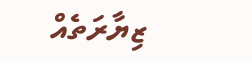ޒިޔާރަތެއް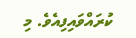ކުރައްވައިފިއެވެ. މި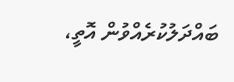ބައްދަލުކުރެއްވުން އޮތީ،